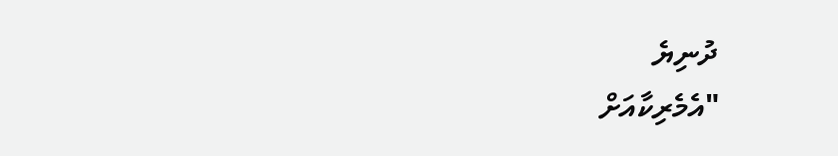ދުނިޔެ
"އެމެރިކާއަށް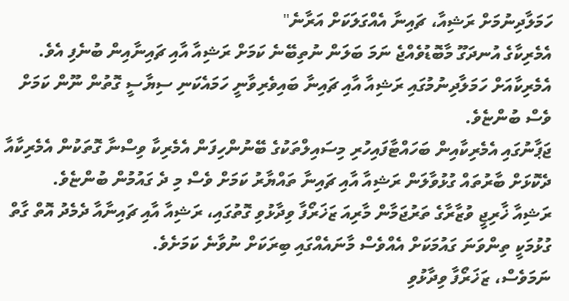ހަމަލާދިނުމަށް ރަޝިއާ، ޗައިނާ އެއްގަލަކަށް އަރާނެ"
އެމެރިކާގެ އުނދަގޫ މާބޮޑުވެއްޖެ ނަމަ ބަލަން ނުތިބޭނެ ކަމަށް ރަޝިއާ އާއި ޗައިނާއިން ބުނެފި އެވެ. އެމެރިކާއަށް ހަމަލާދިނުމުގައި ރަޝިއާ އާއި ޗައިނާ ބައިވެރިވާނީ ހަމައެކަނި ސިޔާސީ ގޮތުން ނޫން ކަމަށް ވެސް ބުންޏެވެ.
ޖަޕާނުގައި އެމެރިކާއިން ބަހައްޓާފައިހުރި މިސައިލްތަކުގެ ބޭނުންހިފަން އެމެރިކާ ވިސްނާ ގޮތަކުން އެމެރިކާއާ ދެކޮޅަށް ބާރުތައް ގުޅުވާލަން ރަޝިއާ އާއި ޗައިނާ ތައްޔާރު ކަމަށް ވެސް މި ދެ ގައުމުން ބުންޏެވެ.
ރަޝިއާ ޚާރިޖީ ވުޒާރާގެ ތަރުޖަމާން މާރިއަ ޒަޚަރޯފާ ވިދާޅުވި ގޮތުގައި، ރަޝިއާ އާއި ޗައިނާއާ ދެމެދު އޮތް ގާތް ގުޅުމަކީ ތިންވަނަ ގައުމަކަށް އެއްވެސް މާނައެއްގައި ބިރަކަށް ނުވާނެ ކަމަށެވެ.
ނަމަވެސް، ޒަޚަރޯފާ ވިދާޅުވި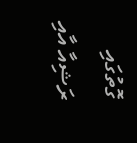ގޮތުގައި ރަޝިއާ އާއި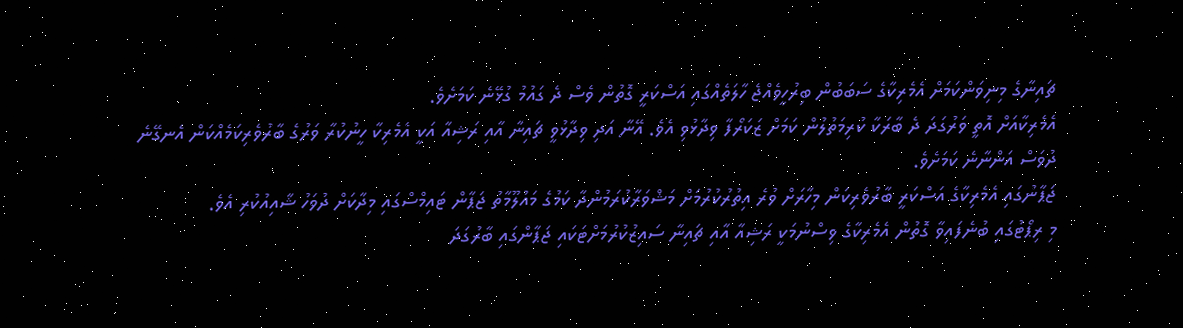ޗައިނާގެ މިނިވަންކަމަށް އެމެރިކާގެ ސަބަބުން ބިރުހީވެއްޖެ ހާލަތެއްގައި އަސްކަރީ ގޮތުން ވެސް ދެ ގައުމު ގުޅޭނެ ކަމަށެވެ.
އެމެރިކާއަށް އޮތީ ވަރުގަދަ ދެ ބާރަކާ ކުރިމަތުލުން ކަމަށް ޒަކަރޯފާ ވިދާޅުވި އެވެ. އޭނާ އަދި ވިދާޅުވީ ޗައިނާ އާއި ރަޝިއާ އަކީ އެމެރިކާ ހީނުކުރާ ވަރުގެ ބާރުވެރިކަމެއްކަން އެނގޭނެ ދުވަސް އަންނާނެ ކަމަށެވެ.
ޖަޕާނުގައި އެމެރިކާގެ އަސްކަރީ ބާރުވެރިކަން މިހާރަށް ވުރެ އިތުރުކުރުމަށް މަޝްވަރާކުރަމުންދާ ކަމުގެ މައުލޫމާތު ޖަޕާން ޓައިމްސްގައި މިދާކަށް ދުވަހު ޝާއިއުކުރި އެވެ.
މި ރިޕޯޓުގައި ބުނެފައިވާ ގޮތުން އެމެރިކާގެ ވިސްނުމަކީ ރަޝިއާ އާއި ޗައިނާ ސައިޒުކުރުމަށްޓަކައި ޖަޕާންގައި ބާރުގަދަ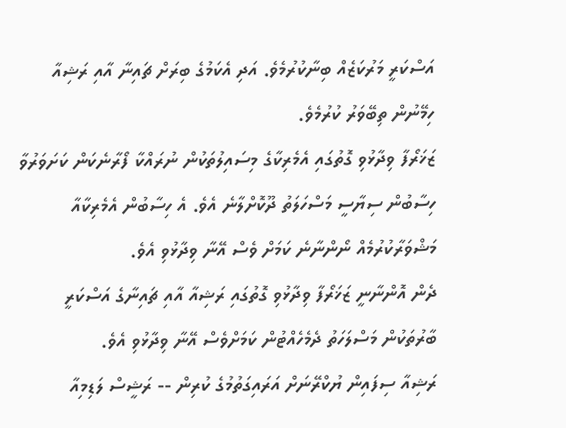އަސްކަރީ މަރުކަޒެއް ބިނާކުރުމެވެ. އަދި އެކަމުގެ ބިރަށް ޗައިނާ އާއި ރަޝިއާ ހިމޭނުން ތިބޭވަރު ކުރުމެވެ.
ޒަޚަރޯފާ ވިދާޅުވި ގޮތުގައި އެމެރިކާގެ މިސައިލުތަކުން ނުރައްކާ ފޯރާނެކަން ކަށަވަރުވާ ހިސާބުން ސިޔާސީ މަސްހަލަތު ދޫކޮށްލާނެ އެވެ. އެ ހިސާބުން އެމެރިކާއާ މަޝްވަރާކުރުމެއް ނޯންނާނެ ކަމަށް ވެސް އޭނާ ވިދާޅުވި އެވެ.
ދެން އޮންނާނީ ޒަޚަރޯފާ ވިދާޅުވި ގޮތުގައި ރަޝިއާ އާއި ޗައިނާގެ އަސްކަރީ ބާރުތަކުން މަސްލަހަތު ދެމެހެއްޓުން ކަމަށްވެސް އޭނާ ވިދާޅުވި އެވެ.
ރަޝިއާ ސިފައިން ޔުކްރޭނަށް އަރައިގަތުމުގެ ކުރިން -- ރަޝީސް ލަޑިމިއާ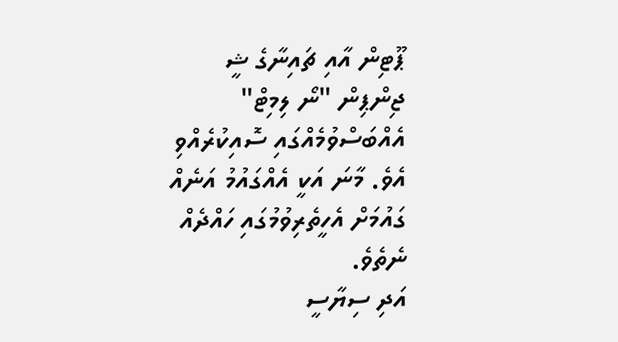ޕޫޓިން އާއި ޗައިނާގެ ޝީ ޖިންޕިން "ނޯ ލިމިޓް" އެއްބަސްވުމެއްގައި ސޮއިކުރެއްވި އެވެ. މާނަ އަކީ އެއްގައުމު އަނެއް ގައުމަށް އެހީތެރިވުމުގައި ހައްދެއް ނެތެވެ.
އަދި ސިޔާސީ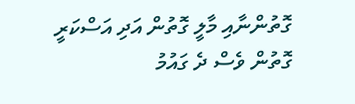ގޮތުންނާއި މާލީ ގޮތުން އަދި އަސްކަރީ ގޮތުން ވެސް ދެ ގައުމު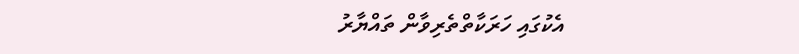އެކުގައި ހަރަކާތްތެރިވާން ތައްޔާރު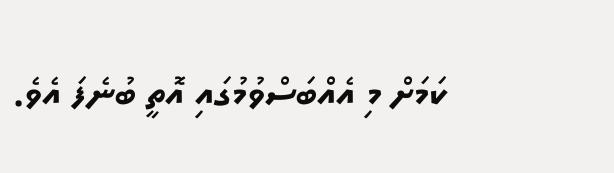ކަމަށް މި އެއްބަސްވުމުގައި އޮތީ ބުނެފަ އެވެ.